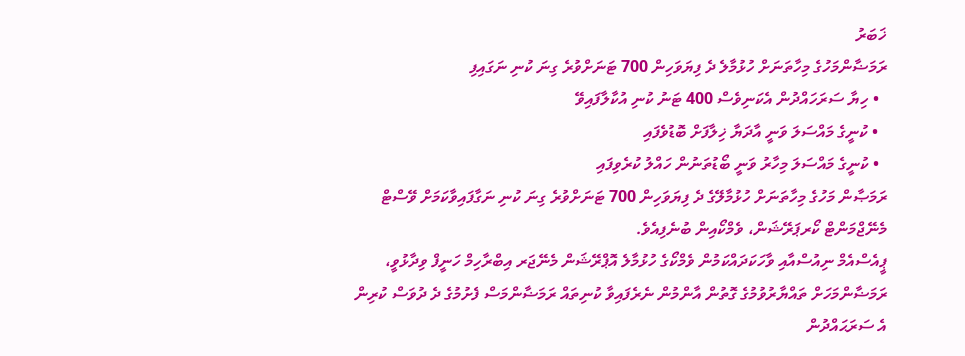ޚަބަރު
ރަމަޟާންމަހުގެ މިހާތަނަށް ހުޅުމާލެ ދެ ފިޔަވަހިން 700 ޓަނަށްވުރެ ގިނަ ކުނި ނަގައިފި
  • ހިޔާ ސަރަހައްދުން އެކަނިވެސް 400 ޓަނު ކުނި އުކާލާފައިވޭ
  • ކުނީގެ މައްސަލަ ވަނީ އާދަޔާ ޚިލާފަށް ބޮޑުވެފައި
  • ކުނީގެ މައްސަލަ މިހާރު ވަނީ ބޯޑުތަނުން ހައްލު ކުރެވިފައި
ރަމަޞާން މަހުގެ މިހާތަނަށް ހުޅުމާލޭގެ ދެ ފިޔަވަހިން 700 ޓަނަށްވުރެ ގިނަ ކުނި ނަގާފައިވާކަމަށް ވޭސްޓް މެނޭޖްމަންޓް ކޯރޕަރޭޝަން، ވެމްކޯއިން ބުނެފިއެވެ.
ޕީއެސްއެމް ނިއުސްއާއި ވާހަކަދައްކަމުން ވެމްކޯގެ ހުޅުމާލެ އޮޕްރޭޝަން މެނޭޖަރ އިބްރާހިމް ހަނީފް ވިދާޅުވީ، ރަމަޟާންމަހަށް ތައްޔާރުވުމުގެ ގޮތުން އާންމުން ނެރެފައިވާ ކުނިތައް ރަމަޟާންމަސް ފެށުމުގެ ދެ ދުވަސް ކުރިން އެ ސަރަޙައްދުން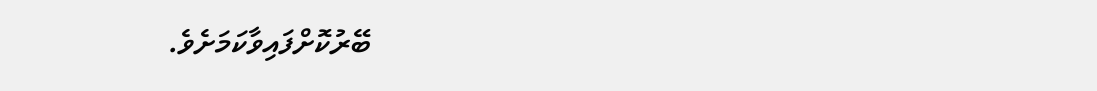ބޭރުކޮށްފައިވާކަމަށެވެ.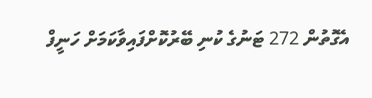އެގޮތުން 272 ޓަނުގެ ކުނި ބޭރުކޮށްފައިވާކަމަށް ހަނީފް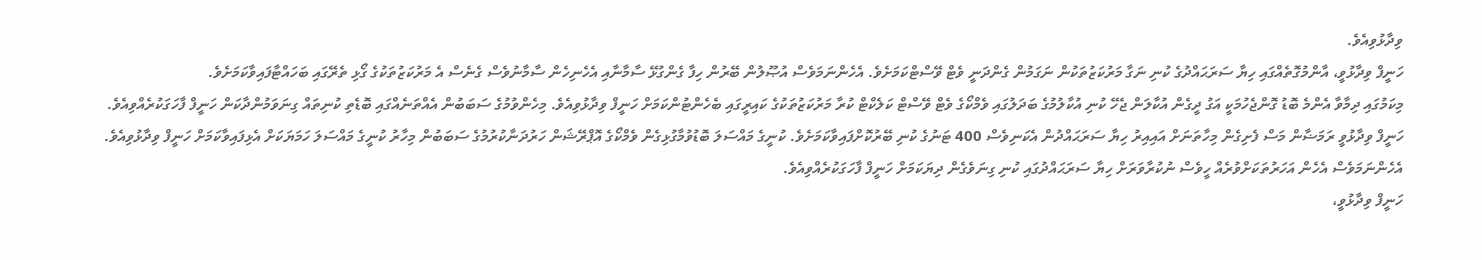ވިދާޅުވިއެވެ.
ހަނީފް ވިދާޅުވީ، އާންމުގޮތެއްގައި ހިޔާ ސަރަޙައްދުގެ ކުނި ނަގާ މަރުކަޒުތަކުން ނަގަމުން ގެންދަނީ ވެޓް ވޭސްޓްކަމަށެވެ. އެހެންނަމަވެސް އުޞޫލުން ބޭރުން ހިފާ ގެންގުޅޭ ސާމާނާއި އެހެނިހެން ސާމާނުވެސް ގެނެސް އެ މަރުކަޒުތަކުގެ ގޯޅި ތެރޭގައި ބަހައްޓާފައިވާކަމަށެވެ.
މިކަމުގައި ދިމާވާ އެންމެ ބޮޑު ގޮންޖެހުމަކީ އަގު ދީގެން އުކާލަން ޖެހޭ ކުނި އުކާލުމުގެ ބަދަލުގައި ވެމްކޯގެ ވެޓް ވޭސްޓް ކަލެކްޓް ކުރާ މަރުކަޒުތަކުގެ ކައިރީގައި ބެހެންޓުންކަމަށް ހަނީފް ވިދާޅުވިއެވެ. މިހެންވުމުގެ ސަބަބުން އެއްތަނެއްގައި ބޮޑެތި ކުނިތައް ގިނަވަމުންދާކަން ހަނީފް ފާހަގަކުރެއްވިއެވެ.
ހަނީފް ވިދާޅުވީ ރަމަޟާން މަސް ފެށިގެން މިހާތަނަށް އައިއިރު ހިޔާ ސަރަޙައްދުން އެކަނިވެސް 400 ޓަނުގެ ކުނި ބޭރުކޮށްފައިވާކަމަށެވެ. ކުނީގެ މައްސަލަ ބޮޑުވުމާގުޅިގެން ވެމްކޯގެ އޮޕްރޭޝަން ހަރުދަނާކުރުމުގެ ސަބަބުން މިހާރު ކުނީގެ މައްސަލަ ހަމަޔަކަށް އެޅިފައިވާކަމަށް ހަނީފް ވިދާޅުވިއެވެ.
އެހެންނަމަވެސް އެހެން އަހަރުތަކަށްވުރެއް ހީވެސް ނުކުރާވަރަށް ހިޔާ ސަރަޙައްދުގައި ކުނި ގިނަވެގެން ދިޔަކަމަށް ހަނީފް ފާހަގަކުރެއްވިއެވެ.
ހަނީފް ވިދާޅުވީ،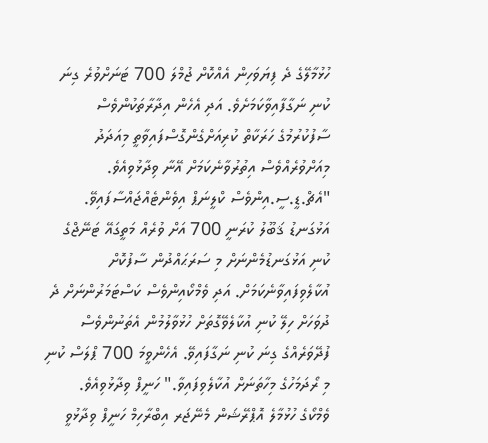ހުޅުމާލޭގެ ދެ ފިޔަވަހިން އެއްކޮށް ޖުމްލަ 700 ޓަނަށްވުރެ ގިނަ ކުނި ނަގާފާއިވާކަމަށެވެ. އަދި އެހެން އިދާރާތަކުންވެސް ސާފުކުރުމުގެ ހަރަކާތް ކުރިއަށްގެންގޮސްފައިވާތީ މިއަދަދު މިއަށްވުރެއްވެސް އިތުރުވާނެކަމަށް އޭނާ ވިދާޅުވިއެވެ.
"އެޗް.ޑީ.ސީ.އިންވެސް ކްލީނަޕް އިވެންޓެއްޖައްސާފައިވޭ. އަޅުގަނޑު ޤަބޫލު ކުރަނީ 700 އަށް ވުރެއް މަތީގައޭ ޓަނޭޖްގެ ކުނި އަޅުގަނޑުމެންނަށް މި ސަރަޙައްދުން ސާފުކޮށް އުކާލެވިފައިވާނެކަމަށް. އަދި ވެމްކޯއިންވެސް ކަސްޓަމަރުންނަށް ދެ ދުވަހަށް ހިލޭ ކުނި އުކާލެވޭގޮތަށް ހުޅުވާލުމުން އެތަނުންވެސް ފުދޭވަރެއްގެ ގިނަ ކުނި ނަގާފައިވޭ. އެހެންވީމަ 700 ޕްލަސް ކުނި މި ރޯދަމަހުގެ މިހާތަނަށް އުކާލެވިފައިވާ." ހަނީފް ވިދާޅުވިއެވެ.
ވެމްކޯގެ ހުޅުމާލެ އޮޕްރޭޝަން މެނޭޖަރ އިބްރާހިމް ހަނީފް ވިދާޅުވީ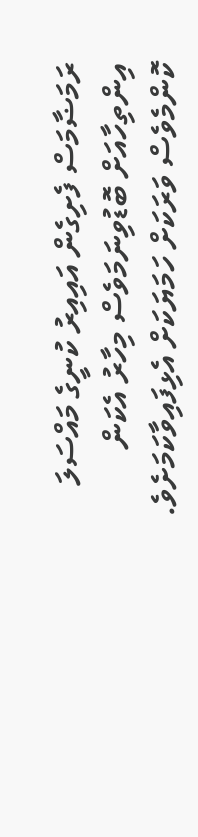ރަމަޟާމަސް ފެށިގެން އައިއިރު ކުނީގެ މައްސަލަ އިންތިހާއަށް ބޮޑުވިނަމަވެސް މިހާރު އެކަން ކޮންމެވެސް ވަރަކަށް ހަމަޔަކަށް އެޅިފައިވާކަމަށެވެ.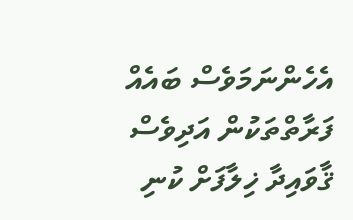އެހެންނަމަވެސް ބައެއް ފަރާތްތަކުން އަދިވެސް ޤާވައިދާ ޚިލާފަށް ކުނި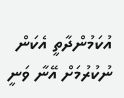އުކަމުންދާތީ އެކަން ނުކުރުމަށް އޭނާ ވަނީ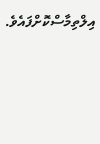އިލްތިމާސްކޮށްފައެވެ.